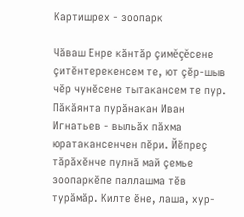Картишрех - зоопарк

Чăваш Енре кăнтăр çимĕçĕсене çитĕнтерекенсем те, ют çĕр-шыв чĕр чунĕсене тытакансем те пур. Пăкăянта пурăнакан Иван Игнатьев - выльăх пăхма юратакансенчен пĕри. Йĕпреç тăрăхĕнче пулнă май çемье зоопаркĕпе паллашма тĕв турăмăр. Килте ĕне, лаша, хур-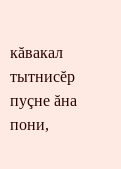кăвакал тытнисĕр пуçне ăна пони,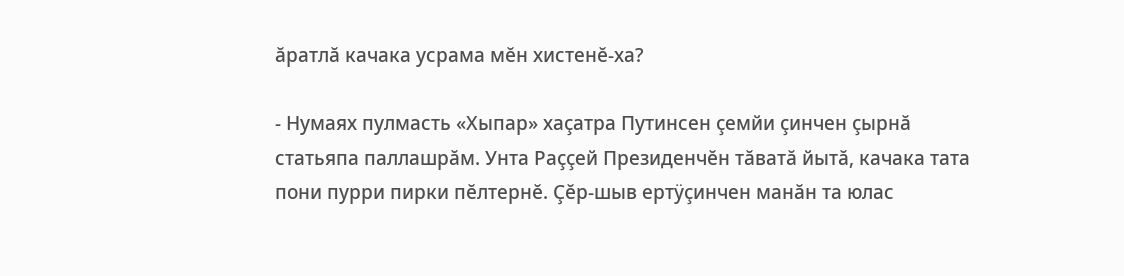ăратлă качака усрама мĕн хистенĕ-ха?

- Нумаях пулмасть «Хыпар» хаçатра Путинсен çемйи çинчен çырнă статьяпа паллашрăм. Унта Раççей Президенчĕн тăватă йытă, качака тата пони пурри пирки пĕлтернĕ. Çĕр-шыв ертÿçинчен манăн та юлас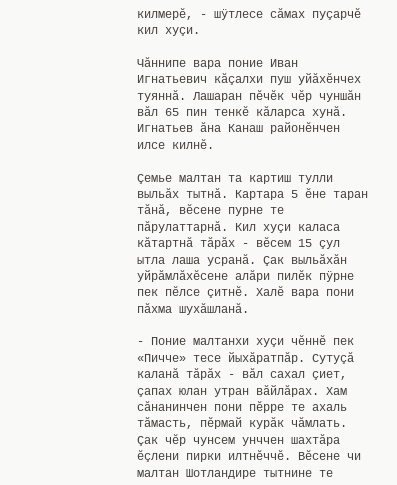килмерĕ, - шÿтлесе сăмах пуçарчĕ кил хуçи.

Чăннипе вара поние Иван Игнатьевич кăçалхи пуш уйăхĕнчех туяннă. Лашаран пĕчĕк чĕр чуншăн вăл 65 пин тенкĕ кăларса хунă. Игнатьев ăна Канаш районĕнчен илсе килнĕ.

Çемье малтан та картиш тулли выльăх тытнă. Картара 5 ĕне таран тăнă, вĕсене пурне те пăрулаттарнă. Кил хуçи каласа кăтартнă тăрăх - вĕсем 15 çул ытла лаша усранă. Çак выльăхăн уйрăмлăхĕсене алăри пилĕк пÿрне пек пĕлсе çитнĕ. Халĕ вара пони пăхма шухăшланă.

- Поние малтанхи хуçи чĕннĕ пек «Пичче» тесе йыхăратпăр. Сутуçă каланă тăрăх - вăл сахал çиет, çапах юлан утран вăйлăрах. Хам сăнанинчен пони пĕрре те ахаль тăмасть, пĕрмай курăк чăмлать. Çак чĕр чунсем унччен шахтăра ĕçлени пирки илтнĕччĕ. Вĕсене чи малтан Шотландире тытнине те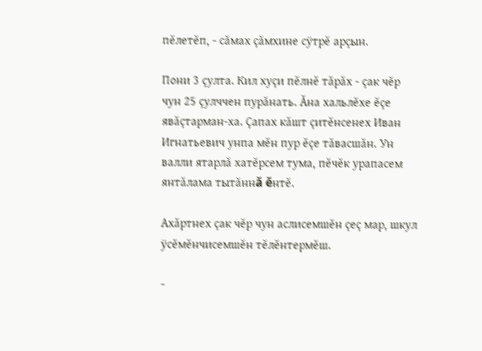пĕлетĕп, - сăмах çăмхине сÿтрĕ арçын.

Пони 3 çулта. Кил хуçи пĕлнĕ тăрăх - çак чĕр чун 25 çулччен пурăнать. Ăна хальлĕхе ĕçе явăçтарман-ха. Çапах кăшт çитĕнсенех Иван Игнатьевич унпа мĕн пур ĕçе тăвасшăн. Ун валли ятарлă хатĕрсем тума, пĕчĕк урапасем янтăлама тытăннă ĕнтĕ.

Ахăртнех çак чĕр чун аслисемшĕн çеç мар, шкул ÿсĕмĕнчисемшĕн тĕлĕнтермĕш.

-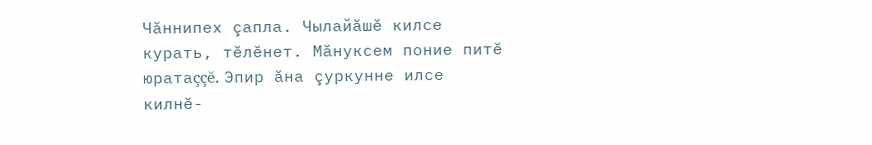Чăннипех çапла. Чылайăшĕ килсе курать, тĕлĕнет. Мăнуксем поние питĕ юратаççĕ. Эпир ăна çуркунне илсе килнĕ-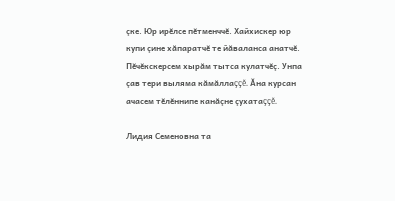çке. Юр ирĕлсе пĕтменччĕ. Хайхискер юр купи çине хăпаратчĕ те йăваланса анатчĕ. Пĕчĕкскерсем хырăм тытса кулатчĕç. Унпа çав тери выляма кăмăллаççĕ. Ăна курсан ачасем тĕлĕннипе канăçне çухатаççĕ.

Лидия Семеновна та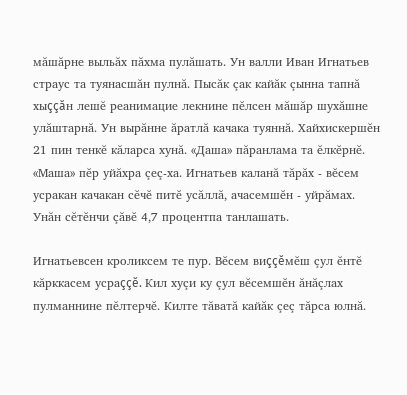мăшăрне выльăх пăхма пулăшать. Ун валли Иван Игнатьев страус та туянасшăн пулнă. Пысăк çак кайăк çынна тапнă хыççăн лешĕ реанимацие лекнине пĕлсен мăшăр шухăшне улăштарнă. Ун вырăнне ăратлă качака туяннă. Хайхискершĕн 21 пин тенкĕ кăларса хунă. «Даша» пăранлама та ĕлкĕрнĕ. «Маша» пĕр уйăхра çеç-ха. Игнатьев каланă тăрăх - вĕсем усракан качакан сĕчĕ питĕ усăллă, ачасемшĕн - уйрăмах. Унăн сĕтĕнчи çăвĕ 4,7 процентпа танлашать.

Игнатьевсен кроликсем те пур. Вĕсем виççĕмĕш çул ĕнтĕ кăрккасем усраççĕ. Кил хуçи ку çул вĕсемшĕн ăнăçлах пулманнине пĕлтерчĕ. Килте тăватă кайăк çеç тăрса юлнă.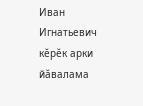Иван Игнатьевич кĕрĕк арки йăвалама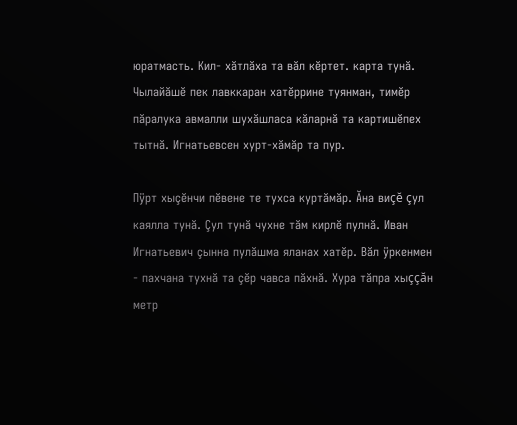юратмасть. Кил- хăтлăха та вăл кĕртет. карта тунă. Чылайăшĕ пек лавккаран хатĕррине туянман, тимĕр пăралука авмалли шухăшласа кăларнă та картишĕпех тытнă. Игнатьевсен хурт-хăмăр та пур.

Пÿрт хыçĕнчи пĕвене те тухса куртăмăр. Ăна виçĕ çул каялла тунă. Çул тунă чухне тăм кирлĕ пулнă. Иван Игнатьевич çынна пулăшма яланах хатĕр. Вăл ÿркенмен - пахчана тухнă та çĕр чавса пăхнă. Хура тăпра хыççăн метр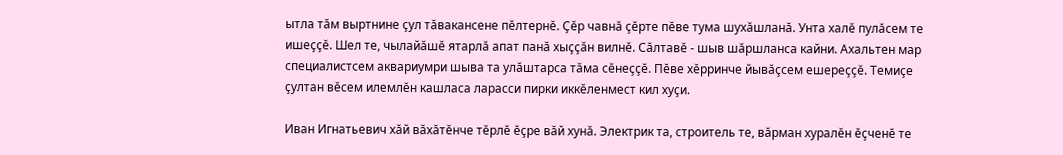ытла тăм выртнине çул тăвакансене пĕлтернĕ. Çĕр чавнă çĕрте пĕве тума шухăшланă. Унта халĕ пулăсем те ишеççĕ. Шел те, чылайăшĕ ятарлă апат панă хыççăн вилнĕ. Сăлтавĕ - шыв шăршланса кайни. Ахальтен мар специалистсем аквариумри шыва та улăштарса тăма сĕнеççĕ. Пĕве хĕрринче йывăçсем ешереççĕ. Темиçе çултан вĕсем илемлĕн кашласа ларасси пирки иккĕленмест кил хуçи.

Иван Игнатьевич хăй вăхăтĕнче тĕрлĕ ĕçре вăй хунă. Электрик та, строитель те, вăрман хуралĕн ĕçченĕ те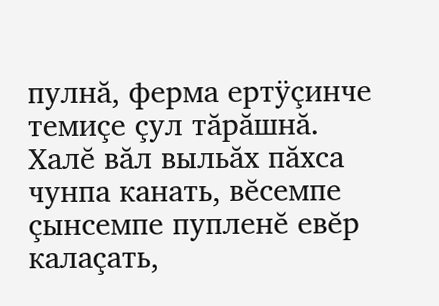пулнă, ферма ертÿçинче темиçе çул тăрăшнă. Халĕ вăл выльăх пăхса чунпа канать, вĕсемпе çынсемпе пупленĕ евĕр калаçать,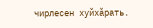чирлесен хуйхăрать.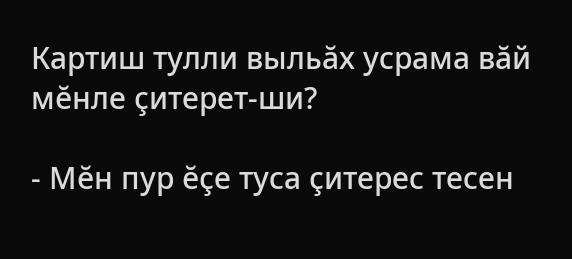Картиш тулли выльăх усрама вăй мĕнле çитерет-ши?

- Мĕн пур ĕçе туса çитерес тесен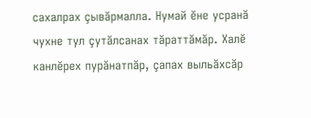сахалрах çывăрмалла. Нумай ĕне усранă чухне тул çутăлсанах тăраттăмăр. Халĕ канлĕрех пурăнатпăр, çапах выльăхсăр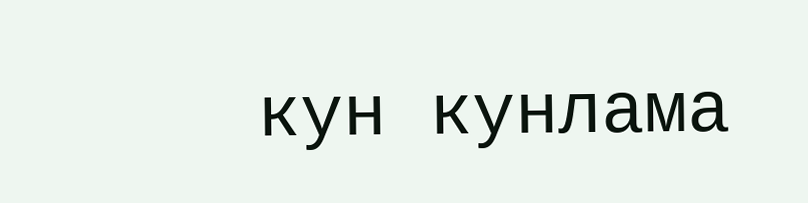кун кунлама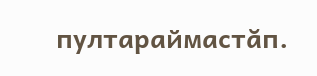пултараймастăп.